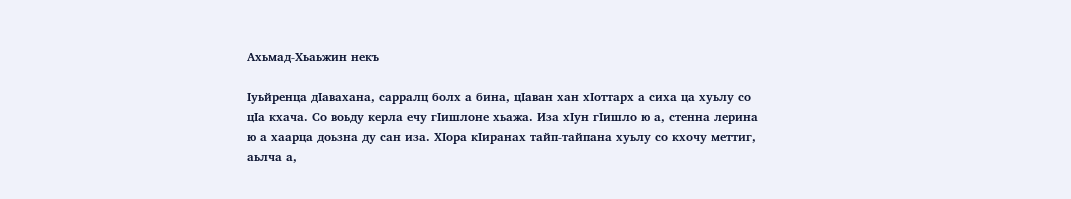Ахьмад-Хьаьжин некъ

Iуьйренца дIавахана, сарралц болх а бина, цIаван хан хIоттарх а сиха ца хуьлу со цIа кхача. Со воьду керла ечу гIишлоне хьажа. Иза хIун гIишло ю а, стенна лерина ю а хаарца доьзна ду сан иза. ХIора кIиранах тайп-тайпана хуьлу со кхочу меттиг, аьлча а,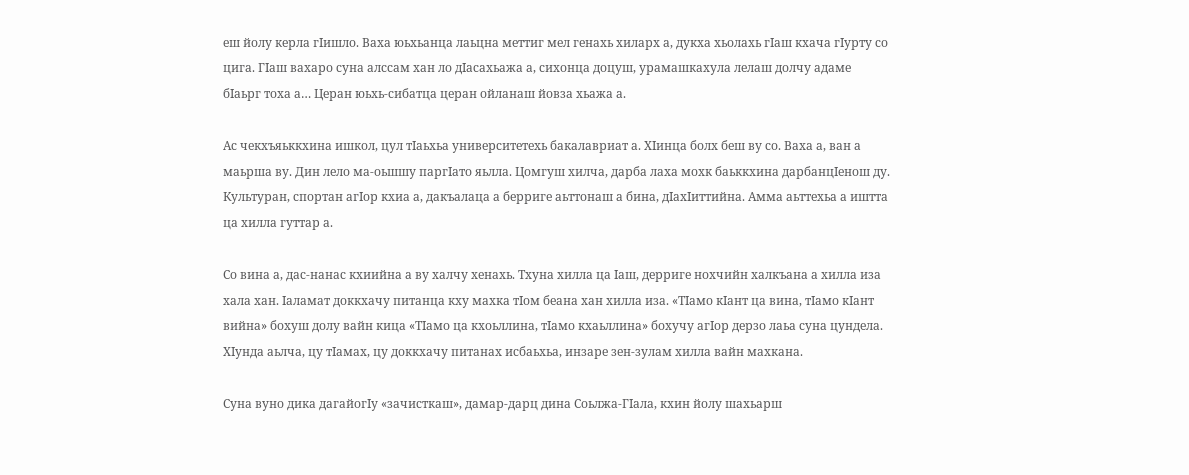еш йолу керла гIишло. Ваха юьхьанца лаьцна меттиг мел генахь хиларх а, дукха хьолахь гIаш кхача гIурту со цига. ГIаш вахаро суна алссам хан ло дIасахьажа а, сихонца доцуш, урамашкахула лелаш долчу адаме бIаьрг тоха а… Церан юьхь-сибатца церан ойланаш йовза хьажа а.

Ас чекхъяьккхина ишкол, цул тIаьхьа университетехь бакалавриат а. ХIинца болх беш ву со. Ваха а, ван а маьрша ву. Дин лело ма-оьшшу паргIато яьлла. Цомгуш хилча, дарба лаха мохк баьккхина дарбанцIенош ду. Культуран, спортан агIор кхиа а, дакъалаца а берриге аьттонаш а бина, дIахIиттийна. Амма аьттехьа а иштта ца хилла гуттар а.

Со вина а, дас-нанас кхиийна а ву халчу хенахь. Тхуна хилла ца Iаш, дерриге нохчийн халкъана а хилла иза хала хан. Iаламат доккхачу питанца кху махка тIом беана хан хилла иза. «ТIамо кIант ца вина, тIамо кIант вийна» бохуш долу вайн кица «ТIамо ца кхоьллина, тIамо кхаьллина» бохучу агIор дерзо лаьа суна цундела. ХIунда аьлча, цу тIамах, цу доккхачу питанах исбаьхьа, инзаре зен-зулам хилла вайн махкана.

Суна вуно дика дагайогIу «зачисткаш», дамар-дарц дина Соьлжа-ГIала, кхин йолу шахьарш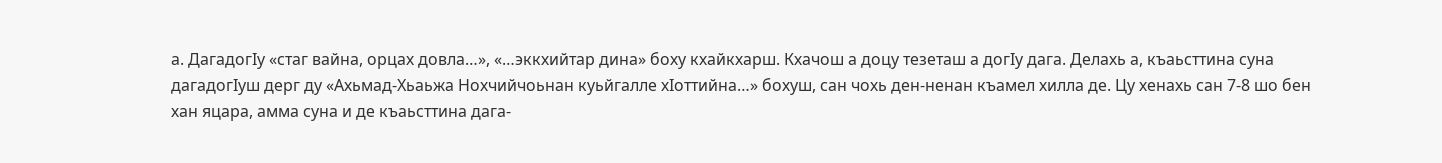а. ДагадогIу «стаг вайна, орцах довла…», «…эккхийтар дина» боху кхайкхарш. Кхачош а доцу тезеташ а догIу дага. Делахь а, къаьсттина суна дагадогIуш дерг ду «Ахьмад-Хьаьжа Нохчийчоьнан куьйгалле хIоттийна…» бохуш, сан чохь ден-ненан къамел хилла де. Цу хенахь сан 7-8 шо бен хан яцара, амма суна и де къаьсттина дага-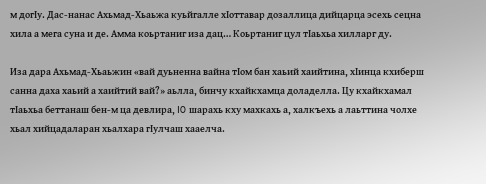м догIу. Дас-нанас Ахьмад-Хьаьжа куьйгалле хIоттавар дозаллица дийцарца эсехь сецна хила а мега суна и де. Амма коьртаниг иза дац… Коьртаниг цул тIаьхьа хилларг ду.

Иза дара Ахьмад-Хьаьжин «вай дуьненна вайна тIом бан хаьий хаийтина, хIинца кхиберш санна даха хаьий а хаийтий вай?» аьлла, бинчу кхайкхамца доладелла. Цу кхайкхамал тIаьхьа беттанаш бен-м ца девлира, I0 шарахь кху махкахь а, халкъехь а лаьттина чолхе хьал хийцадаларан хьалхара гIулчаш хааелча.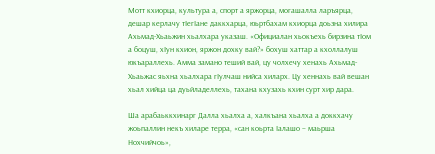Мотт кхиорца, культура а, спорт а яржорца, могашалла ларъярца, дешар керлачу тIегIане даккхарца, юьртбахам кхиорца доьзна хилира Ахьмад-Хьаьжин хьалхара указаш. «Официалан хьокъехь бирзина тIом а боцуш, хIун кхион, яржон дохку вай?» бохуш хаттар а кхоллалуш юкъараллехь. Амма замано теший вай, цу чолхечу хенахь Ахьмад-Хьаьжас яьхна хьалхара гIулчаш нийса хиларх. Цу хеннахь вай вешан хьал хийца ца дуьйладеллехь, тахана кхузахь кхин сурт хир дара.

Ша арабаьккхинарг Далла хьалха а, халкъана хьалха а доккхачу жоьпаллин некъ хиларе терра, «сан коьрта Iалашо – маьрша Нохчийчоь»,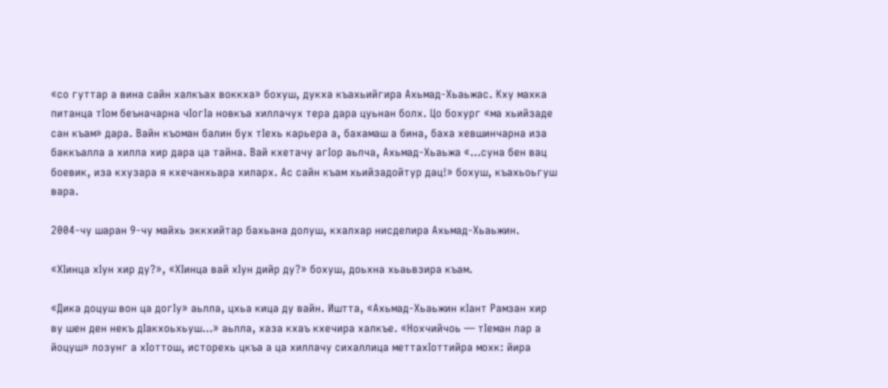«со гуттар а вина сайн халкъах воккха» бохуш, дукха къахьийгира Ахьмад-Хьаьжас. Кху махка питанца тIом беъначарна чIогIа новкъа хиллачух тера дара цуьнан болх. Цо бохург «ма хьийзаде сан къам» дара. Вайн къоман балин бух тIехь карьера а, бахамаш а бина, баха хевшинчарна иза баккъалла а хилла хир дара ца тайна. Вай кхетачу агIор аьлча, Ахьмад-Хьаьжа «…суна бен вац боевик, иза кхузара я кхечанхьара хиларх. Ас сайн къам хьийзадойтур дац!» бохуш, къахьоьгуш вара.

2004-чу шаран 9-чу майхь эккхийтар бахьана долуш, кхалхар нисделира Ахьмад-Хьаьжин.

«ХIинца хIун хир ду?», «ХIинца вай хIун дийр ду?» бохуш, доьхна хьаьвзира къам.

«Дика доцуш вон ца догIу» аьлла, цхьа кица ду вайн. Иштта, «Ахьмад-Хьаьжин кIант Рамзан хир ву шен ден некъ дIакхоьхьуш…» аьлла, хаза кхаъ кхечира халкъе. «Нохчийчоь — тIеман лар а йоцуш» лозунг а хIоттош, исторехь цкъа а ца хиллачу сихаллица меттахIоттийра мохк: йира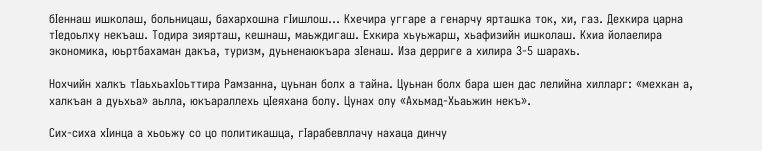бIеннаш ишколаш, больницаш, бахархошна гIишлош… Кхечира уггаре а генарчу ярташка ток, хи, газ. Дехкира царна тIедоьлху некъаш. Тодира зиярташ, кешнаш, маьждигаш. Ехкира хьуьжарш, хьафизийн ишколаш. Кхиа йолаелира экономика, юьртбахаман дакъа, туризм, дуьненаюкъара зIенаш. Иза дерриге а хилира 3-5 шарахь.

Нохчийн халкъ тIаьхьахIоьттира Рамзанна, цуьнан болх а тайна. Цуьнан болх бара шен дас лелийна хилларг: «мехкан а, халкъан а дуьхьа» аьлла, юкъараллехь цIеяхана болу. Цунах олу «Ахьмад-Хьаьжин некъ».

Сих-сиха хIинца а хьоьжу со цо политикашца, гIарабевллачу нахаца динчу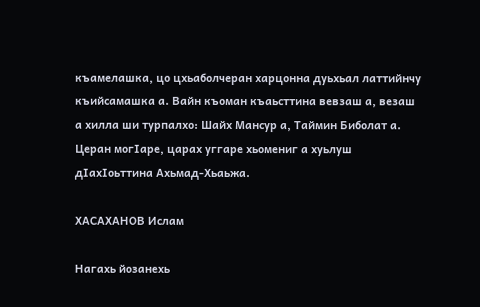къамелашка, цо цхьаболчеран харцонна дуьхьал латтийнчу къийсамашка а. Вайн къоман къаьсттина вевзаш а, везаш а хилла ши турпалхо: Шайх Мансур а, Таймин Биболат а. Церан могIаре, царах уггаре хьомениг а хуьлуш дIахIоьттина Ахьмад-Хьаьжа.

ХАСАХАНОВ Ислам

Нагахь йозанехь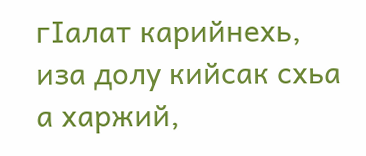гIалат карийнехь, иза долу кийсак схьа а харжий,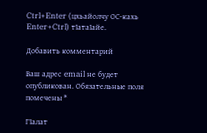Ctrl+Enter (цхьайолчу ОС-кахь Enter+Ctrl) тIатаIайе.

Добавить комментарий

Ваш адрес email не будет опубликован. Обязательные поля помечены *

ГIалат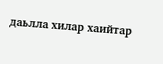даьлла хилар хаийтар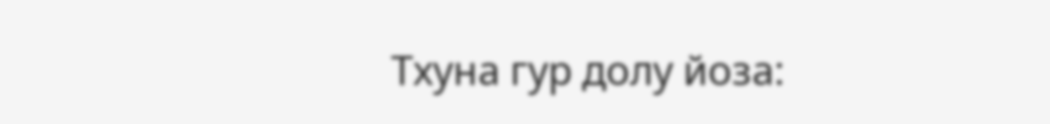Тхуна гур долу йоза: